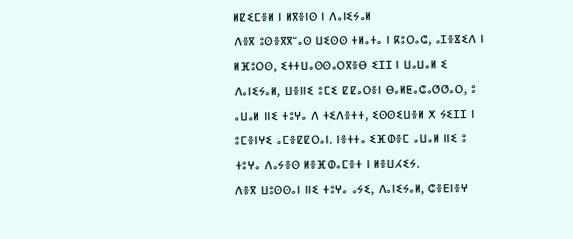ⵍⵇⵉⵎⴻⵍ ⵏ ⵍⴳⴻⵏⵙ ⵏ ⴷⴰⵏⵉⵢⴰⵍ
ⴷⴻⴳ ⵓⵙⴻⴳⴳⵯⴰⵙ ⵡⵉⵙⵙ ⵜⵍⴰⵜⴰ ⵏ ⴽⵓⵔⴰⵛ, ⴰⵊⴻⴵⵉⴷ ⵏ ⵍⴼⵓⵔⵙ, ⵉⵜⵜⵡⴰⵙⵙⴰⵔⴳⴻⴱ ⵉⵊⵊ ⵏ ⵡⴰⵡⴰⵍ ⵉ ⴷⴰⵏⵉⵢⴰⵍ, ⵡⴻⵏⵏⵉ ⵓⵎⵉ ⵇⵇⴰⵔⴻⵏ ⴱⴰⵍⵟⴰⵛⴰⵚⵚⴰⵔ, ⵓ ⴰⵡⴰⵍ ⵏⵏⵉ ⵜⵓⵖⴰ ⴷ ⵜⵉⴷⴻⵜⵜ, ⵉⵙⵙⵉⵡⴻⵍ ⵅ ⵢⵉⵊⵊ ⵏ ⵓⵎⴻⵏⵖⵉ ⴰⵎⴻⵇⵇⵔⴰⵏ. ⵏⴻⵜⵜⴰ ⵉⴼⵀⴻⵎ ⴰⵡⴰⵍ ⵏⵏⵉ ⵓ ⵜⵓⵖⴰ ⴷⴰⵢⴻⵙ ⵍⴻⴼⵀⴰⵎⴻⵜ ⵏ ⵍⴻⵡⵃⵉⵢ.
ⴷⴻⴳ ⵡⵓⵙⵙⴰⵏ ⵏⵏⵉ ⵜⵓⵖⴰ ⴰⵢⵉ, ⴷⴰⵏⵉⵢⴰⵍ, ⵛⴻⴹⵏⴻⵖ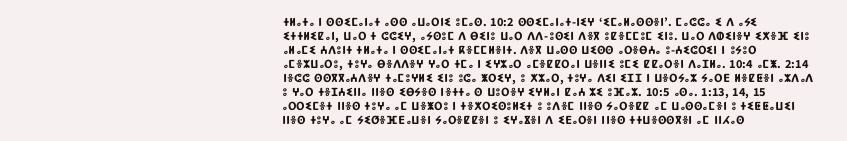ⵜⵍⴰⵜⴰ ⵏ ⵙⵙⵉⵎⴰⵏⴰⵜ ⴰⵙⵙ ⴰⵡⴰⵔⵏⵉ ⵓⵎⴰⵙ. 10:2 ⵙⵙⵉⵎⴰⵏⴰⵜ-ⵏⵉⵖ ‘ⵉⵎⴰⵍⴰⵙⵙⴻⵏ’. ⵎⴰⵛⵛⴰ ⵉ ⴷ ⴰⵢⵉ ⵉⵜⵜⵍⵉⵇⴰⵏ, ⵡⴰⵔ ⵜ ⵛⵛⵉⵖ, ⴰⵢⵙⵓⵎ ⴷ ⴱⵉⵏⵓ ⵡⴰⵔ ⴷⴷ-ⵓⵙⵉⵏ ⴷⴻⴳ ⵓⵇⴻⵎⵎⵓⵎ ⵉⵏⵓ. ⵡⴰⵔ ⴷⵀⵉⵏⴻⵖ ⵉⵅⴻⴼ ⵉⵏⵓ ⴰⵍⴰⵎⵉ ⵄⴷⵓⵏⵜ ⵜⵍⴰⵜⴰ ⵏ ⵙⵙⵉⵎⴰⵏⴰⵜ ⴽⴻⵎⵎⵍⴻⵏⵜ. ⴷⴻⴳ ⵡⴰⵙⵙ ⵡⵉⵙⵙ ⴰⵔⴻⴱⵄⴰ ⵓ-ⵄⵉⵛⵔⵉⵏ ⵏ ⵓⵢⵓⵔ ⴰⵎⴻⵣⵡⴰⵔⵓ, ⵜⵓⵖⴰ ⴱⴻⴷⴷⴻⵖ ⵖⴰⵔ ⵜⵎⴰ ⵏ ⵉⵖⵣⴰⵔ ⴰⵎⴻⵇⵇⵔⴰⵏ ⵡⴻⵏⵏⵉ ⵓⵎⵉ ⵇⵇⴰⵔⴻⵏ ⴷⴰⵊⵍⴰ. 10:4 ⴰⵎⵥ. 2:14 ⵏⴻⵛⵛ ⵙⵙⴳⴳⴰⵄⴷⴻⵖ ⵜⴰⵎⵓⵖⵍⵉ ⵉⵏⵓ ⵓⵛⴰ ⵥⵔⵉⵖ, ⵓ ⵅⵣⴰⵔ, ⵜⵓⵖⴰ ⴷⵉⵏ ⵉⵊⵊ ⵏ ⵡⴻⵔⵢⴰⵣ ⵢⴰⵔⴹ ⵍⴻⵇⵟⴻⵏ ⴰⵣⴷⴰⴷ ⵓ ⵖⴰⵔ ⵜⴻⵊⵄⵉⵏⵏⴰ ⵏⵏⴻⵙ ⵉⴱⵢⴻⵙ ⵏⴻⵜⵜⴰ ⵙ ⵡⵓⵔⴻⵖ ⵉⵖⵍⴰⵏ ⵇⴰⵄ ⵣⵉ ⵓⴼⴰⵣ. 10:5 ⴰⵙⴰ. 1:13, 14, 15 ⴰⵔⵔⵉⵎⴻⵜ ⵏⵏⴻⵙ ⵜⵓⵖⴰ ⴰⵎ ⵡⴻⵥⵔⵓ ⵏ ⵜⴻⵅⵔⵉⵙⵓⵍⵉⵜ ⵓ ⵓⴷⴻⵎ ⵏⵏⴻⵙ ⵢⴰⵔⴻⵇⵇ ⴰⵎ ⵡⴰⵙⵙⴰⵎⴻⵏ ⵓ ⵜⵉⵟⵟⴰⵡⵉⵏ ⵏⵏⴻⵙ ⵜⵓⵖⴰ ⴰⵎ ⵢⵉⵚⴻⴼⴹⴰⵡⴻⵏ ⵢⴰⵔⴻⵇⵇⴻⵏ ⵓ ⵉⵖⴰⴵⴻⵏ ⴷ ⵉⴹⴰⵔⴻⵏ ⵏⵏⴻⵙ ⵜⵜⵡⴻⵙⵙⴳⴻⵏ ⴰⵎ ⵏⵏⵃⴰⵙ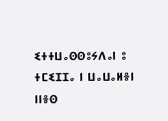ⵉⵜⵜⵡⴰⵙⵙⵓⵢⴷⴰⵏ ⵓ ⵜⵎⵉⵊⵊⴰ ⵏ ⵡⴰⵡⴰⵍⴻⵏ ⵏⵏⴻⵙ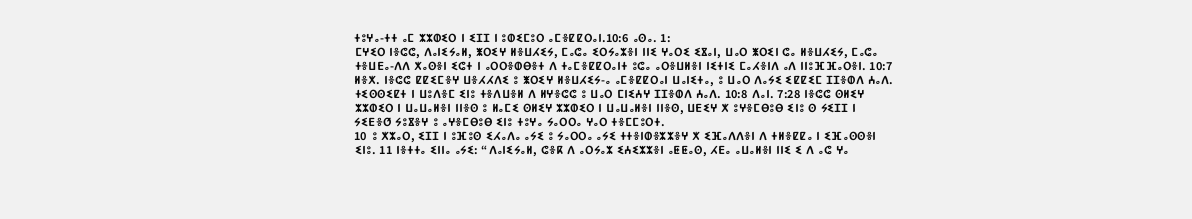ⵜⵓⵖⴰ-ⵜⵜ ⴰⵎ ⵣⵣⵀⵉⵔ ⵏ ⵉⵊⵊ ⵏ ⵓⵀⵉⵎⵓⵔ ⴰⵎⴻⵇⵇⵔⴰⵏ.10:6 ⴰⵙⴰ. 1:
ⵎⵖⵉⵔ ⵏⴻⵛⵛ, ⴷⴰⵏⵉⵢⴰⵍ, ⵥⵔⵉⵖ ⵍⴻⵡⵃⵉⵢ, ⵎⴰⵛⴰ ⵉⵔⵢⴰⵣⴻⵏ ⵏⵏⵉ ⵖⴰⵔⵉ ⵉⴵⴰⵏ, ⵡⴰⵔ ⵥⵔⵉⵏ ⵛⴰ ⵍⴻⵡⵃⵉⵢ, ⵎⴰⵛⴰ ⵜⴻⵡⴹⴰ-ⴷⴷ ⵅⴰⵙⴻⵏ ⵉⵛⵜ ⵏ ⴰⵔⵔⴻⵀⴱⴻⵜ ⴷ ⵜⴰⵎⴻⵇⵇⵔⴰⵏⵜ ⵓⵛⴰ ⴰⵔⴻⵡⵍⴻⵏ ⵏⵉⵜⵏⵉ ⵎⴰⵃⴻⵏⴷ ⴰⴷ ⵏⵏⵓⴼⴼⴰⵔⴻⵏ. 10:7 ⵍⴻⵅ. ⵏⴻⵛⵛ ⵇⵇⵉⵎⴻⵖ ⵡⴻⵃⵃⴷⵉ ⵓ ⵥⵔⵉⵖ ⵍⴻⵡⵃⵉⵢ-ⴰ ⴰⵎⴻⵇⵇⵔⴰⵏ ⵡⴰⵏⵉⵜⴰ, ⵓ ⵡⴰⵔ ⴷⴰⵢⵉ ⵉⵇⵇⵉⵎ ⵊⵊⴻⵀⴷ ⵄⴰⴷ. ⵜⵉⵙⵙⵉⵇⵜ ⵏ ⵡⵓⴷⴻⵎ ⵉⵏⵓ ⵜⴻⴷⵡⴻⵍ ⴷ ⵍⵖⴻⵛⵛ ⵓ ⵡⴰⵔ ⵎⵏⵉⵄⵖ ⵊⵊⴻⵀⴷ ⵄⴰⴷ. 10:8 ⴷⴰⵏ. 7:28 ⵏⴻⵛⵛ ⵙⵍⵉⵖ ⵣⵣⵀⵉⵔ ⵏ ⵡⴰⵡⴰⵍⴻⵏ ⵏⵏⴻⵙ ⵓ ⵍⴰⵎⵉ ⵙⵍⵉⵖ ⵣⵣⵀⵉⵔ ⵏ ⵡⴰⵡⴰⵍⴻⵏ ⵏⵏⴻⵙ, ⵡⴹⵉⵖ ⵅ ⵓⵖⴻⵎⴱⵓⴱ ⵉⵏⵓ ⵙ ⵢⵉⵊⵊ ⵏ ⵢⵉⴹⴻⵚ ⵢⵓⴵⴻⵖ ⵓ ⴰⵖⴻⵎⴱⵓⴱ ⵉⵏⵓ ⵜⵓⵖⴰ ⵢⴰⵔⵔⴰ ⵖⴰⵔ ⵜⴻⵎⵎⵓⵔⵜ.
10 ⵓ ⵅⵣⴰⵔ, ⵉⵊⵊ ⵏ ⵓⴼⵓⵙ ⵉⵃⴰⴷⴰ ⴰⵢⵉ ⵓ ⵢⴰⵔⵔⴰ ⴰⵢⵉ ⵜⵜⴻⵏⵀⴻⵣⵣⴻⵖ ⵅ ⵉⴼⴰⴷⴷⴻⵏ ⴷ ⵜⵍⴻⵇⵇⴰ ⵏ ⵉⴼⴰⵙⵙⴻⵏ ⵉⵏⵓ. 11 ⵏⴻⵜⵜⴰ ⵉⵏⵏⴰ ⴰⵢⵉ: “ⴷⴰⵏⵉⵢⴰⵍ, ⵛⴻⴽ ⴷ ⴰⵔⵢⴰⵣ ⵉⵄⵉⵣⵣⴻⵏ ⴰⵟⵟⴰⵙ, ⵃⴹⴰ ⴰⵡⴰⵍⴻⵏ ⵏⵏⵉ ⵉ ⴷ ⴰⵛ ⵖⴰ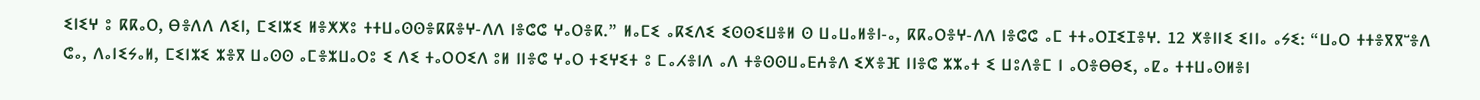ⵉⵏⵉⵖ ⵓ ⴽⴽⴰⵔ, ⴱⴻⴷⴷ ⴷⵉⵏ, ⵎⵉⵏⵣⵉ ⵍⴻⵅⵅⵓ ⵜⵜⵡⴰⵙⵙⴻⴽⴽⴻⵖ-ⴷⴷ ⵏⴻⵛⵛ ⵖⴰⵔⴻⴽ.” ⵍⴰⵎⵉ ⴰⴽⵉⴷⵉ ⵉⵙⵙⵉⵡⴻⵍ ⵙ ⵡⴰⵡⴰⵍⴻⵏ-ⴰ, ⴽⴽⴰⵔⴻⵖ-ⴷⴷ ⵏⴻⵛⵛ ⴰⵎ ⵜⵜⴰⵔⵊⵉⵊⴻⵖ. 12 ⵅⴻⵏⵏⵉ ⵉⵏⵏⴰ ⴰⵢⵉ: “ⵡⴰⵔ ⵜⵜⴻⴳⴳⵯⴻⴷ ⵛⴰ, ⴷⴰⵏⵉⵢⴰⵍ, ⵎⵉⵏⵣⵉ ⵣⴻⴳ ⵡⴰⵙⵙ ⴰⵎⴻⵣⵡⴰⵔⵓ ⵉ ⴷⵉ ⵜⴰⵔⵔⵉⴷ ⵓⵍ ⵏⵏⴻⵛ ⵖⴰⵔ ⵜⵉⵖⵉⵜ ⵓ ⵎⴰⵃⴻⵏⴷ ⴰⴷ ⵜⴻⵙⵙⵡⴰⴹⵄⴻⴷ ⵉⵅⴻⴼ ⵏⵏⴻⵛ ⵣⵣⴰⵜ ⵉ ⵡⵓⴷⴻⵎ ⵏ ⴰⵔⴻⴱⴱⵉ, ⴰⵇⴰ ⵜⵜⵡⴰⵙⵍⴻⵏ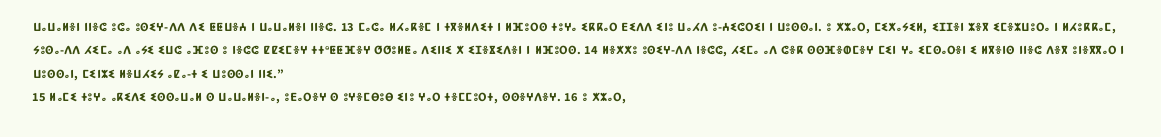ⵡⴰⵡⴰⵍⴻⵏ ⵏⵏⴻⵛ ⵓⵛⴰ ⵓⵙⵉⵖ-ⴷⴷ ⴷⵉ ⵟⵟⵡⴻⵄ ⵏ ⵡⴰⵡⴰⵍⴻⵏ ⵏⵏⴻⵛ. 13 ⵎⴰⵛⴰ ⵍⵃⴰⴽⴻⵎ ⵏ ⵜⴳⴻⵍⴷⵉⵜ ⵏ ⵍⴼⵓⵔⵙ ⵜⵓⵖⴰ ⵉⴽⴽⴰⵔ ⴹⵉⴷⴷ ⵉⵏⵓ ⵡⴰⵃⴷ ⵓ-ⵄⵉⵛⵔⵉⵏ ⵏ ⵡⵓⵙⵙⴰⵏ. ⵓ ⵅⵣⴰⵔ, ⵎⵉⵅⴰⵢⵉⵍ, ⵉⵊⵊⴻⵏ ⵣⴻⴳ ⵉⵎⴻⵣⵡⵓⵔⴰ ⵏ ⵍⵃⵓⴽⴽⴰⵎ, ⵢⵓⵙⴰ-ⴷⴷ ⵃⵉⵎⴰ ⴰⴷ ⴰⵢⵉ ⵉⵡⵛ ⴰⴼⵓⵙ ⵓ ⵏⴻⵛⵛ ⵇⵇⵉⵎⴻⵖ ⵜⵜᵉⵟⵟⴼⴻⵖ ⵚⵚⵓⵍⵟⴰ ⴷⵉⵏⵏⵉ ⵅ ⵉⵊⴻⴵⵉⴷⴻⵏ ⵏ ⵍⴼⵓⵔⵙ. 14 ⵍⴻⵅⵅⵓ ⵓⵙⵉⵖ-ⴷⴷ ⵏⴻⵛⵛ, ⵃⵉⵎⴰ ⴰⴷ ⵛⴻⴽ ⵙⵙⴼⴻⵀⵎⴻⵖ ⵎⵉⵏ ⵖⴰ ⵉⵎⵙⴰⵔⴻⵏ ⵉ ⵍⴳⴻⵏⵙ ⵏⵏⴻⵛ ⴷⴻⴳ ⵓⵏⴻⴳⴳⴰⵔ ⵏ ⵡⵓⵙⵙⴰⵏ, ⵎⵉⵏⵣⵉ ⵍⴻⵡⵃⵉⵢ ⴰⵇⴰ-ⵜ ⵉ ⵡⵓⵙⵙⴰⵏ ⵏⵏⵉ.”
15 ⵍⴰⵎⵉ ⵜⵓⵖⴰ ⴰⴽⵉⴷⵉ ⵉⵙⵙⴰⵡⴰⵍ ⵙ ⵡⴰⵡⴰⵍⴻⵏ-ⴰ, ⵓⴹⴰⵔⴻⵖ ⵙ ⵓⵖⴻⵎⴱⵓⴱ ⵉⵏⵓ ⵖⴰⵔ ⵜⴻⵎⵎⵓⵔⵜ, ⵙⵙⴻⵖⴷⴻⵖ. 16 ⵓ ⵅⵣⴰⵔ,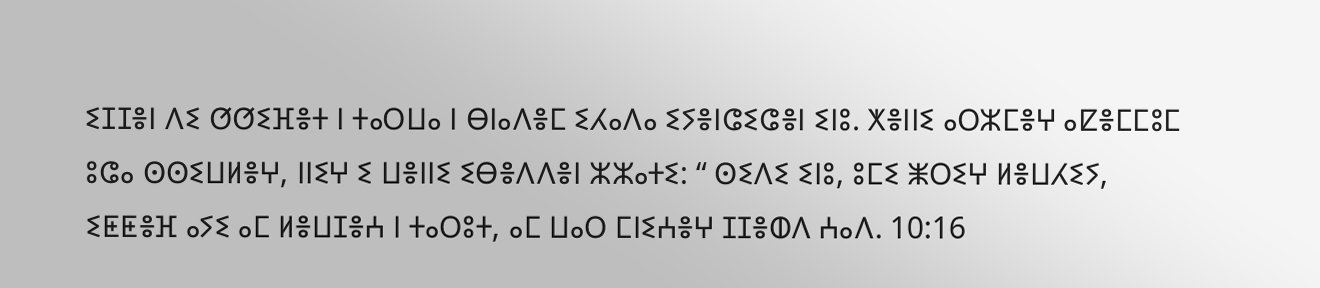ⵉⵊⵊⴻⵏ ⴷⵉ ⵚⵚⵉⴼⴻⵜ ⵏ ⵜⴰⵔⵡⴰ ⵏ ⴱⵏⴰⴷⴻⵎ ⵉⵃⴰⴷⴰ ⵉⵢⴻⵏⵛⵉⵛⴻⵏ ⵉⵏⵓ. ⵅⴻⵏⵏⵉ ⴰⵔⵣⵎⴻⵖ ⴰⵇⴻⵎⵎⵓⵎ ⵓⵛⴰ ⵙⵙⵉⵡⵍⴻⵖ, ⵏⵏⵉⵖ ⵉ ⵡⴻⵏⵏⵉ ⵉⴱⴻⴷⴷⴻⵏ ⵣⵣⴰⵜⵉ: “ ⵙⵉⴷⵉ ⵉⵏⵓ, ⵓⵎⵉ ⵥⵔⵉⵖ ⵍⴻⵡⵃⵉⵢ, ⵉⵟⵟⴻⴼ ⴰⵢⵉ ⴰⵎ ⵍⴻⵡⵊⴻⵄ ⵏ ⵜⴰⵔⵓⵜ, ⴰⵎ ⵡⴰⵔ ⵎⵏⵉⵄⴻⵖ ⵊⵊⴻⵀⴷ ⵄⴰⴷ. 10:16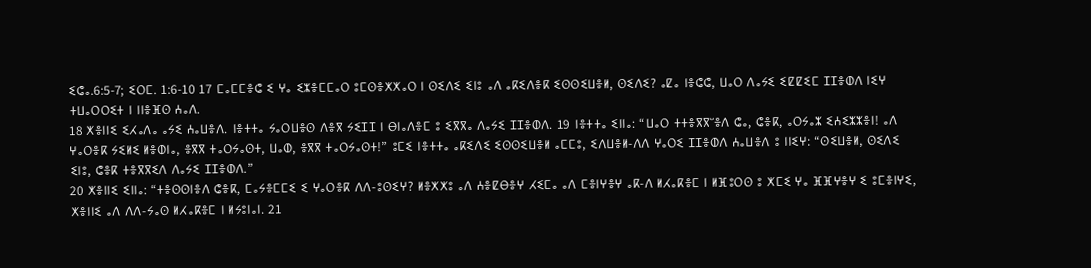ⵉⵛⴰ.6:5-7; ⵉⵔⵎ. 1:6-10 17 ⵎⴰⵎⵎⴻⵛ ⵉ ⵖⴰ ⵉⵣⴻⵎⵎⴰⵔ ⵓⵎⵙⴻⵅⵅⴰⵔ ⵏ ⵙⵉⴷⵉ ⵉⵏⵓ ⴰⴷ ⴰⴽⵉⴷⴻⴽ ⵉⵙⵙⵉⵡⴻⵍ, ⵙⵉⴷⵉ? ⴰⵇⴰ ⵏⴻⵛⵛ, ⵡⴰⵔ ⴷⴰⵢⵉ ⵉⵇⵇⵉⵎ ⵊⵊⴻⵀⴷ ⵏⵉⵖ ⵜⵡⴰⵔⵔⵉⵜ ⵏ ⵏⵏⴻⴼⵙ ⵄⴰⴷ.
18 ⵅⴻⵏⵏⵉ ⵉⵃⴰⴷⴰ ⴰⵢⵉ ⵄⴰⵡⴻⴷ. ⵏⴻⵜⵜⴰ ⵢⴰⵔⵡⴻⵙ ⴷⴻⴳ ⵢⵉⵊⵊ ⵏ ⴱⵏⴰⴷⴻⵎ ⵓ ⵉⴳⴳⴰ ⴷⴰⵢⵉ ⵊⵊⴻⵀⴷ. 19 ⵏⴻⵜⵜⴰ ⵉⵏⵏⴰ: “ⵡⴰⵔ ⵜⵜⴻⴳⴳⵯⴻⴷ ⵛⴰ, ⵛⴻⴽ, ⴰⵔⵢⴰⵣ ⵉⵄⵉⵣⵣⴻⵏ! ⴰⴷ ⵖⴰⵔⴻⴽ ⵢⵉⵍⵉ ⵍⴻⵀⵏⴰ, ⴻⴳⴳ ⵜⴰⵔⵢⴰⵙⵜ, ⵡⴰⵀ, ⴻⴳⴳ ⵜⴰⵔⵢⴰⵙⵜ!” ⵓⵎⵉ ⵏⴻⵜⵜⴰ ⴰⴽⵉⴷⵉ ⵉⵙⵙⵉⵡⴻⵍ ⴰⵎⵎⵓ, ⵉⴷⵡⴻⵍ-ⴷⴷ ⵖⴰⵔⵉ ⵊⵊⴻⵀⴷ ⵄⴰⵡⴻⴷ ⵓ ⵏⵏⵉⵖ: “ⵙⵉⵡⴻⵍ, ⵙⵉⴷⵉ ⵉⵏⵓ, ⵛⴻⴽ ⵜⴻⴳⴳⵉⴷ ⴷⴰⵢⵉ ⵊⵊⴻⵀⴷ.”
20 ⵅⴻⵏⵏⵉ ⵉⵏⵏⴰ: “ⵜⴻⵙⵙⵏⴻⴷ ⵛⴻⴽ, ⵎⴰⵢⴻⵎⵎⵉ ⵉ ⵖⴰⵔⴻⴽ ⴷⴷ-ⵓⵙⵉⵖ? ⵍⴻⵅⵅⵓ ⴰⴷ ⵄⴻⵇⴱⴻⵖ ⵃⵉⵎⴰ ⴰⴷ ⵎⴻⵏⵖⴻⵖ ⴰⴽ-ⴷ ⵍⵃⴰⴽⴻⵎ ⵏ ⵍⴼⵓⵔⵙ ⵓ ⵅⵎⵉ ⵖⴰ ⴼⴼⵖⴻⵖ ⵉ ⵓⵎⴻⵏⵖⵉ, ⵅⴻⵏⵏⵉ ⴰⴷ ⴷⴷ-ⵢⴰⵙ ⵍⵃⴰⴽⴻⵎ ⵏ ⵍⵢⵓⵏⴰⵏ. 21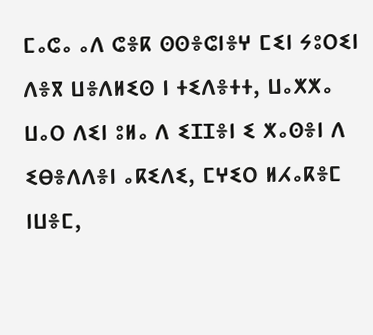ⵎⴰⵛⴰ ⴰⴷ ⵛⴻⴽ ⵙⵙⴻⵛⵏⴻⵖ ⵎⵉⵏ ⵢⵓⵔⵉⵏ ⴷⴻⴳ ⵡⴻⴷⵍⵉⵙ ⵏ ⵜⵉⴷⴻⵜⵜ, ⵡⴰⵅⵅⴰ ⵡⴰⵔ ⴷⵉⵏ ⵓⵍⴰ ⴷ ⵉⵊⵊⴻⵏ ⵉ ⵅⴰⵙⴻⵏ ⴷ ⵉⴱⴻⴷⴷⴻⵏ ⴰⴽⵉⴷⵉ, ⵎⵖⵉⵔ ⵍⵃⴰⴽⴻⵎ ⵏⵡⴻⵎ,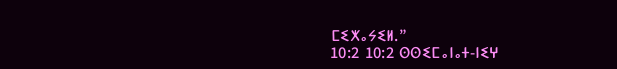ⵎⵉⵅⴰⵢⵉⵍ.”
10:2 10:2 ⵙⵙⵉⵎⴰⵏⴰⵜ-ⵏⵉⵖ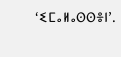‘ⵉⵎⴰⵍⴰⵙⵙⴻⵏ’.